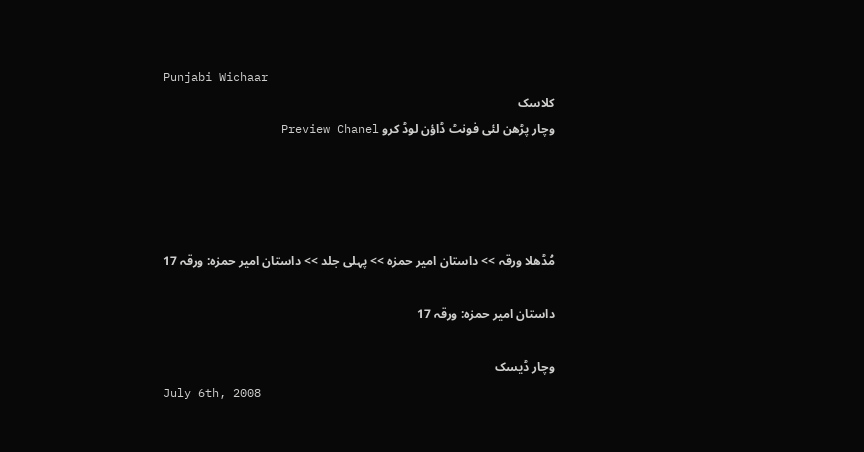Punjabi Wichaar
کلاسک
وچار پڑھن لئی فونٹ ڈاؤن لوڈ کرو Preview Chanel




مُڈھلا ورقہ >> داستان امیر حمزہ >> پہلی جلد >> داستان امیر حمزہ: ورقہ 17

داستان امیر حمزہ: ورقہ 17

وچار ڈیسک
July 6th, 2008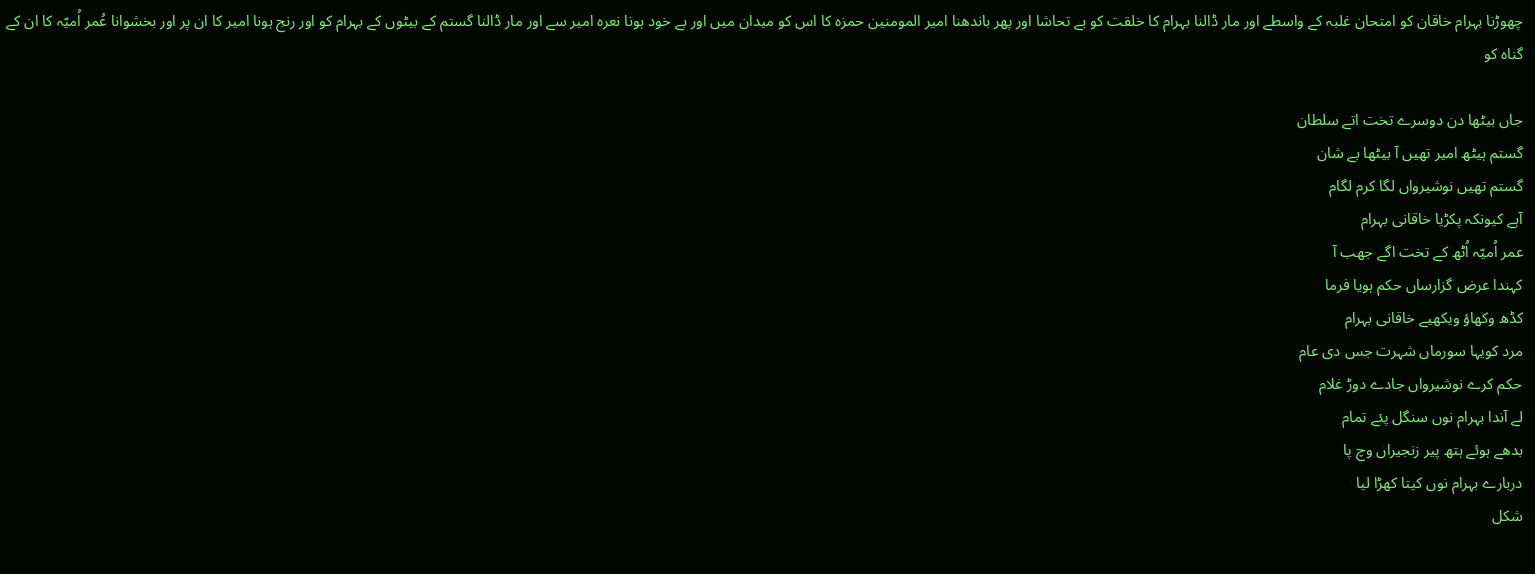چھوڑنا بہرام خاقان کو امتحان غلبہ کے واسطے اور مار ڈالنا بہرام کا خلقت کو بے تحاشا اور پھر باندھنا امیر المومنین حمزہ کا اس کو میدان میں اور بے خود ہونا نعرہ امیر سے اور مار ڈالنا گستم کے بیٹوں کے بہرام کو اور رنج ہونا امیر کا ان پر اور بخشوانا عُمر اُمیّہ کا ان کے گناہ کو

جاں بیٹھا دن دوسرے تخت اتے سلطان
گستم ہیٹھ امیر تھیں آ بیٹھا بے شان
گستم تھیں نوشیرواں لگا کرم لگام
آہے کیونکہ پکڑیا خاقانی بہرام
عمر اُمیّہ اُٹھ کے تخت اگے جھب آ
کہندا عرض گزارساں حکم ہویا فرما
کڈھ وکھاؤ ویکھیے خاقانی بہرام
مرد کویہا سورماں شہرت جس دی عام
حکم کرے نوشیرواں جادے دوڑ غلام
لے آندا بہرام نوں سنگل پئے تمام
بدھے ہوئے ہتھ پیر زنجیراں وچ پا
دربارے بہرام نوں کیتا کھڑا لیا
شکل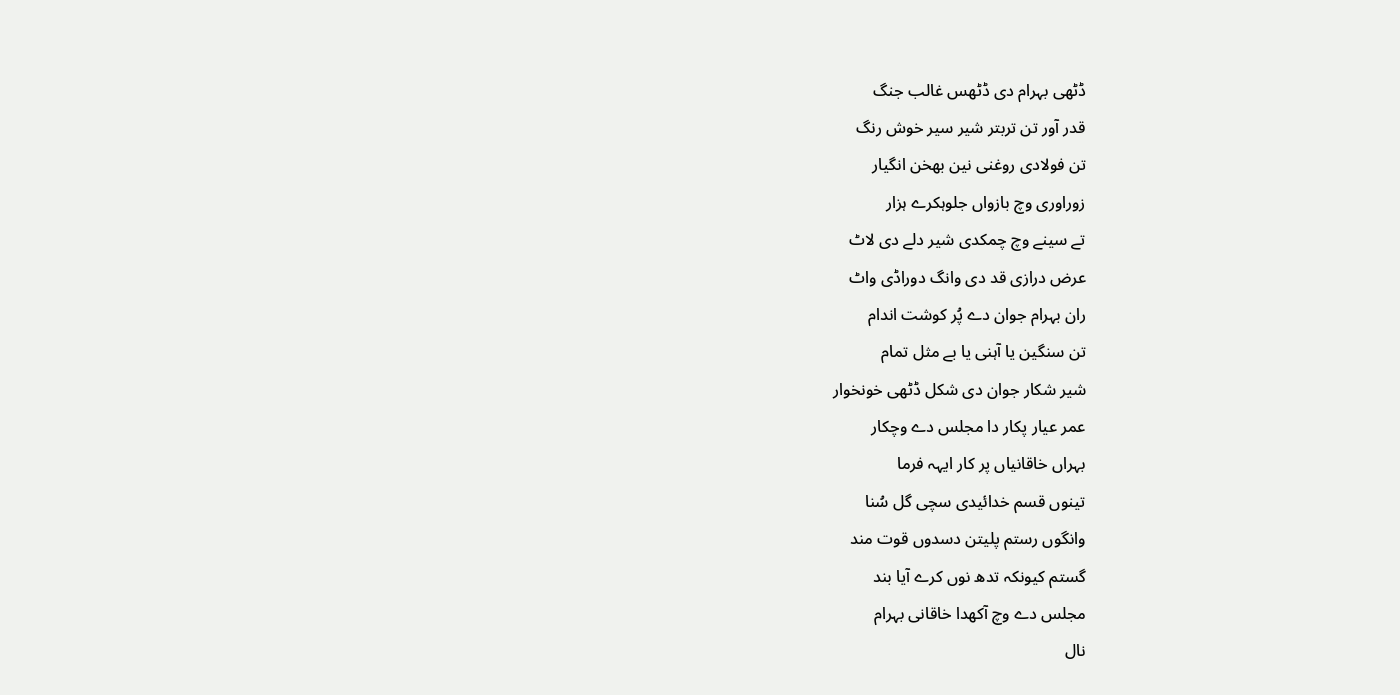ڈٹھی بہرام دی ڈٹھس غالب جنگ
قدر آور تن تربتر شیر سیر خوش رنگ
تن فولادی روغنی نین بھخن انگیار
زوراوری وچ بازواں جلوہکرے ہزار
تے سینے وچ چمکدی شیر دلے دی لاٹ
عرض درازی قد دی وانگ دوراڈی واٹ
ران بہرام جوان دے پُر کوشت اندام
تن سنگین یا آہنی یا بے مثل تمام
شیر شکار جوان دی شکل ڈٹھی خونخوار
عمر عیار پکار دا مجلس دے وچکار
بہراں خاقانیاں پر کار ایہہ فرما
تینوں قسم خدائیدی سچی گل سُنا
وانگوں رستم پلیتن دسدوں قوت مند
گستم کیونکہ تدھ نوں کرے آیا بند
مجلس دے وچ آکھدا خاقانی بہرام
نال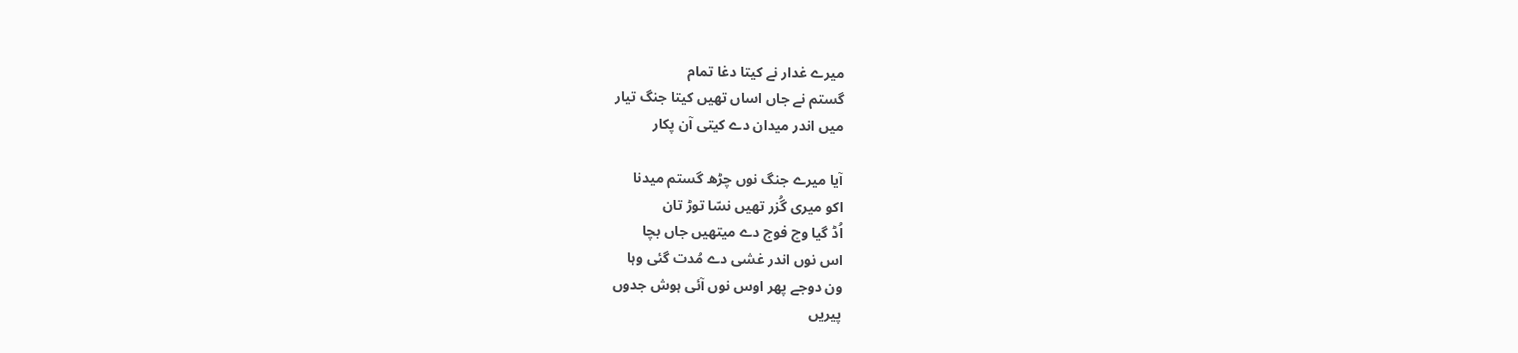میرے غدار نے کیتا دغا تمام
گستم نے جاں اساں تھیں کیتا جنگ تیار
میں اندر میدان دے کیتی آن پکار

آیا میرے جنگ نوں چڑھ گستم میدنا
اکو میری گُزر تھیں نسّا توڑ تان
اُڈ گیا وچ فوج دے میتھیں جاں بچا
اس نوں اندر غشی دے مُدت گئی وہا
ون دوجے پھر اوس نوں آئی ہوش جدوں
پیریں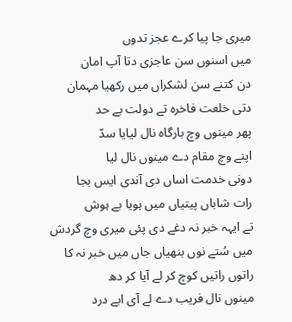میری جا پیا کرے عجز تدوں
میں اسنوں سن عاجزی دتا آپ امان
دن کتنے سن لشکراں میں رکھیا مہمان
دتی خلعت فاخرہ تے دولت بے حد
پھر مینوں وچ بارگاہ نال لیایا سدّ
اپنے وچ مقام دے مینوں نال لیا
دونی خدمت اساں دی آندی ایس بجا
رات شاباں پیتیاں میں ہویا بے ہوش
تے ایہہ خبر نہ دغے دی پئی میری وچ گردش
میں سُتے نوں بنھیاں جاں میں خبر نہ کا
راتوں راتیں کوچ کر لے آیا کر دھ
مینوں نال فریب دے لے آی ابے درد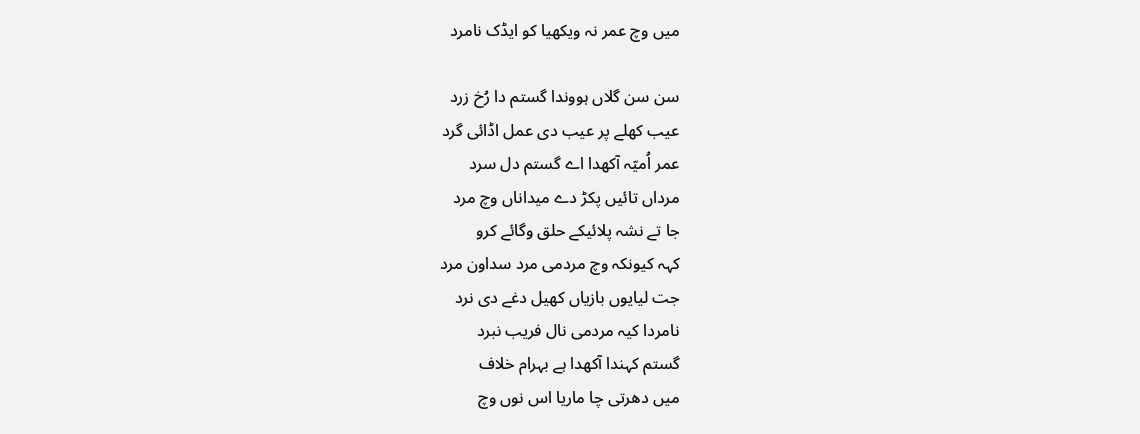میں وچ عمر نہ ویکھیا کو ایڈک نامرد

سن سن گلاں ہووندا گستم دا رُخ زرد
عیب کھلے پر عیب دی عمل اڈائی گرد
عمر اُمیّہ آکھدا اے گستم دل سرد
مرداں تائیں پکڑ دے میداناں وچ مرد
جا تے نشہ پلائیکے حلق وگائے کرو
کہہ کیونکہ وچ مردمی مرد سداون مرد
جت لیایوں بازیاں کھیل دغے دی نرد
نامردا کیہ مردمی نال فریب نبرد
گستم کہندا آکھدا ہے بہرام خلاف
میں دھرتی چا ماریا اس نوں وچ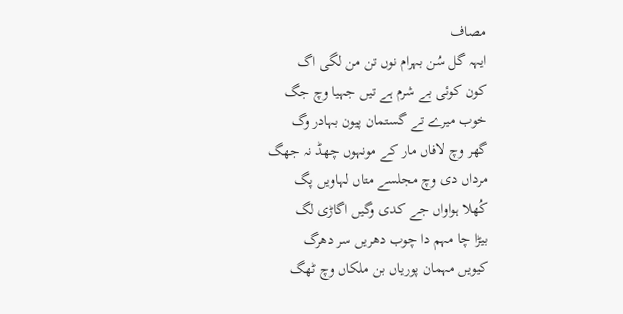مصاف
ایہہ گل سُن بہرام نوں تن من لگی اگ
کون کوئی بے شرم ہے تیں جہیا وچ جگ
خوب میرے تے گستمان پیون بہادر وگ
گھر وچ لافاں مار کے مونہوں چھڈ نہ جھگ
مرداں دی وچ مجلسے متاں لہاویں پگ
کُھلا ہواواں جے کدی وگیں اگاڑی لگ
بیڑا چا مہم دا چوب دھریں سر دھرگ
کیویں مہمان پوریاں بن ملکاں وچ ٹھگ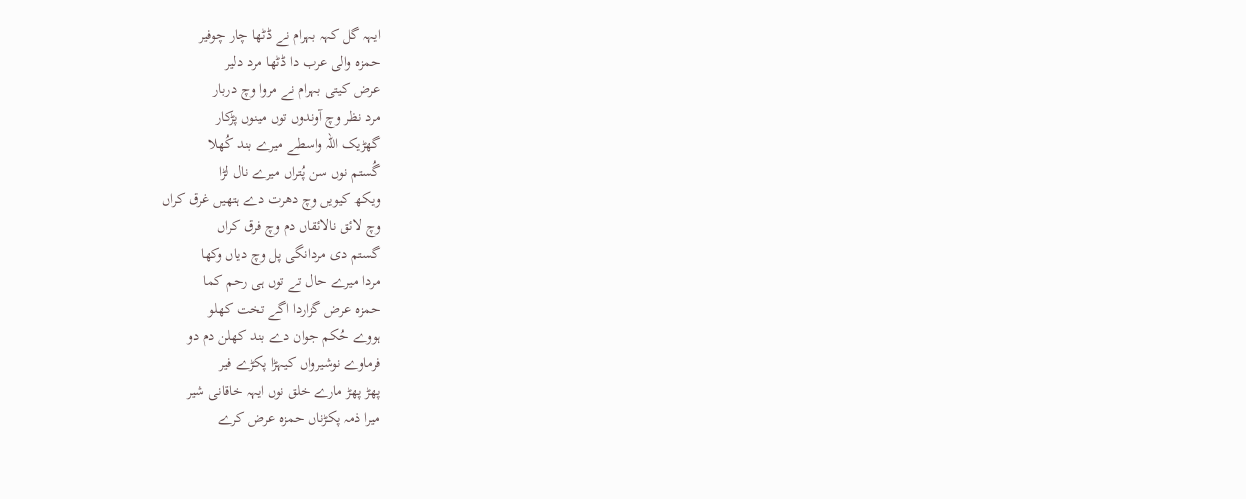ایہہ گل کہہ بہرام نے ڈٹھا چار چوفیر
حمزہ والی عرب دا ڈٹھا مرد دلیر
عرض کیتی بہرام نے مروا وچ دربار
مرد نظر وچ آوندوں توں مینوں پڑکار
گھڑیک اللہ واسطے میرے بند کُھلا
گُستم نوں سن پُتراں میرے نال لڑا
ویکھ کیویں وچ دھرت دے ہتھیں غرق کراں
وچ لائق نالائقاں دم وچ فرق کراں
گستم دی مردانگی پل وچ دیاں وکھا
مردا میرے حال تے توں ہی رحم کما
حمزہ عرض گزاردا اگے تخت کھلو
ہووے حُکم جوان دے بند کھلن دم دو
فرماوے نوشیرواں کیہڑا پکڑے فیر
پھڑ پھڑ مارے خلق نوں ایہہ خاقانی شیر
میرا ذمہ پکڑناں حمزہ عرض کرے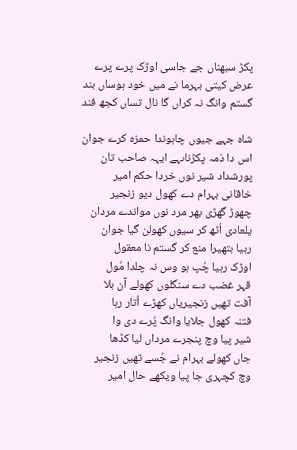پکڑ سبھناں جے جاسی اوڑک پرے پرے
عرض کیتی بہرما نے میں خود ہوساں بند
گستم وانگ نہ کراں گا نال تساں کجھ فند

شاہ جہے جیوں چاہوندا حمزہ کرے جوان
اس دا ذمہ پکڑناںہے ایہہ صاحب تان
پورشداد شیر نوں خردا حکم امیر
خاقانی بہرام دے کھول دیو زنجیر
چھوڑ گھڑی بھر مرد نوں مواندے مردان
یلعادی اُٹھ کر سیوں کھولن گیا جوان
رہیا بتھیرا منع کر گستم نا معقول
اوڑک رہیا چُپ ہو وس نہ چلدا مُول
قہر غضب دے سنگلوں کھولے آن بلا
آفت تھیں زنجیریاں کھڑے اُتار رہا
فتنہ کھول جلایا وانگ پُرے دی وا
شیر پیا وچ پنجرے مرداں لیا کڈھا
جاں کھولے بہرام نے جُسے تھیں زنجیر
وچ کچہری جا پیا ویکھے حال امیر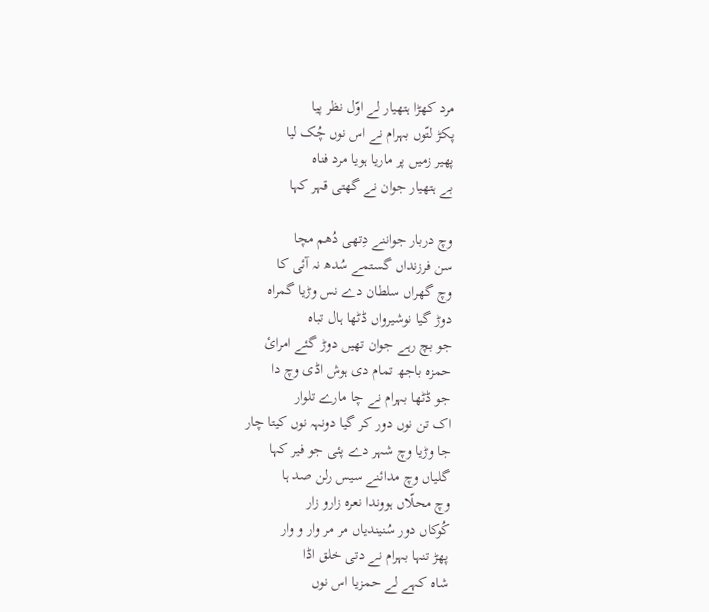مرد کھڑا ہتھیار لے اوّل نظر پیا
پکڑ لتّوں بہرام نے اس نوں چُک لیا
پھیر زمیں پر ماریا ہویا مرد فناہ
بے ہتھیار جوان نے گھتی قہر کہا

وچ دربار جواننے دِتھی دُھم مچا
سن فرزنداں گستمے سُدھ نہ آئی کا
وچ گھراں سلطان دے نس وڑیا گمراہ
دوڑ گیا نوشیرواں ڈٹھا ہال تباہ
جو بچ رہے جوان تھیں دوڑ گئے امرائ
حمزہ باجھ تمام دی ہوش اڈی وچ دا
جو ڈٹھا بہرام نے چا مارے تلوار
اک تن نوں دور کر گیا دونہہ نوں کیتا چار
جا وڑیا وچ شہر دے پئی جو فیر کہا
گلیاں وچ مدائنے سیس رلن صد ہا
وچ محلّاں ہووندا نعرہ زارو زار
کُوکاں دور سُنیندیاں مر مر وار و وار
پھڑ تنہا بہرام نے دتی خلق اڈا
شاہ کہے لے حمزیا اس نوں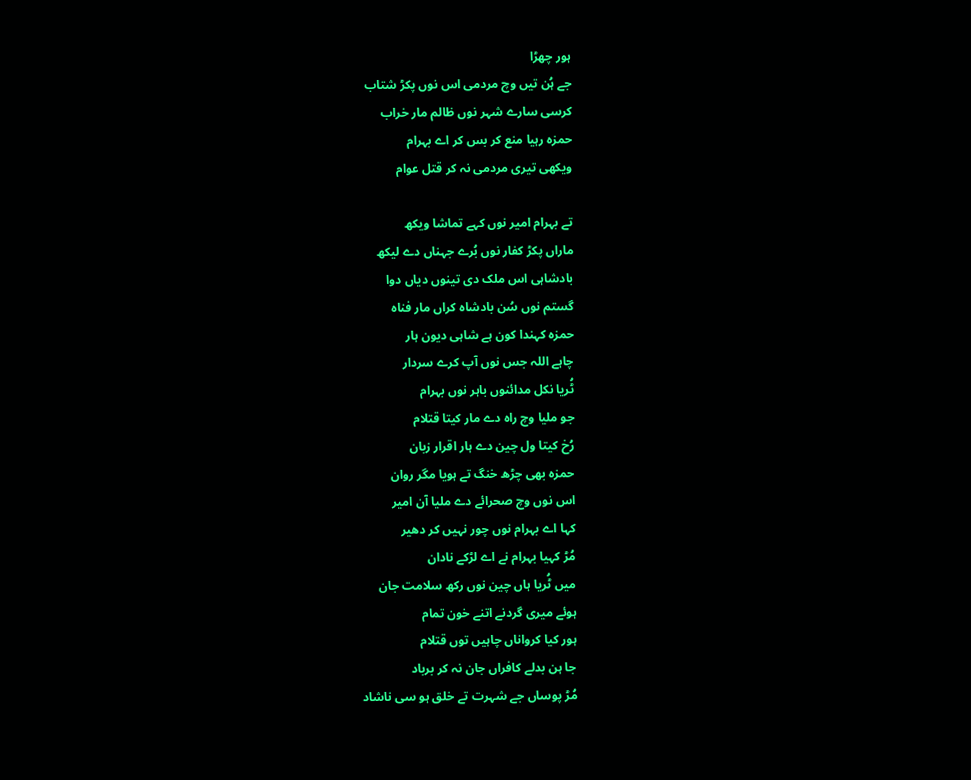ہور چھڑا
جے ہُن تیں وچ مردمی اس نوں پکڑ شتاب
کرسی سارے شہر نوں ظالم مار خراب
حمزہ رہیا منع کر بس کر اے بہرام
ویکھی تیری مردمی نہ کر قتل عوام

تے بہرام امیر نوں کہے تماشا ویکھ
ماراں پکڑ کفار نوں بُرے جہناں دے لیکھ
بادشاہی اس ملک دی تینوں دیاں دوا
گستم نوں سُن بادشاہ کراں مار فناہ
حمزہ کہندا کون ہے شاہی دیون ہار
چاہے اللہ جس نوں آپ کرے سردار
ٹُریا نکل مدائنوں باہر نوں بہرام
جو ملیا وچ راہ دے مار کیتا قتلام
رُخ کیتا ول چین دے ہار اقرار زبان
حمزہ بھی چڑھ خنگ تے ہویا مگر روان
اس نوں وچ صحرائے دے ملیا آن امیر
کہا اے بہرام نوں چور نہیں کر دھیر
مُڑ کہیا بہرام نے اے لڑکے نادان
میں ٹُریا ہاں چین نوں رکھ سلامت جان
ہوئے میری گردنے اتنے خون تمام
ہور کیا کرواناں چاہیں توں قتلام
جا ہن بدلے کافراں جان نہ کر برباد
مُڑ پوساں جے شہرت تے خلق ہو سی ناشاد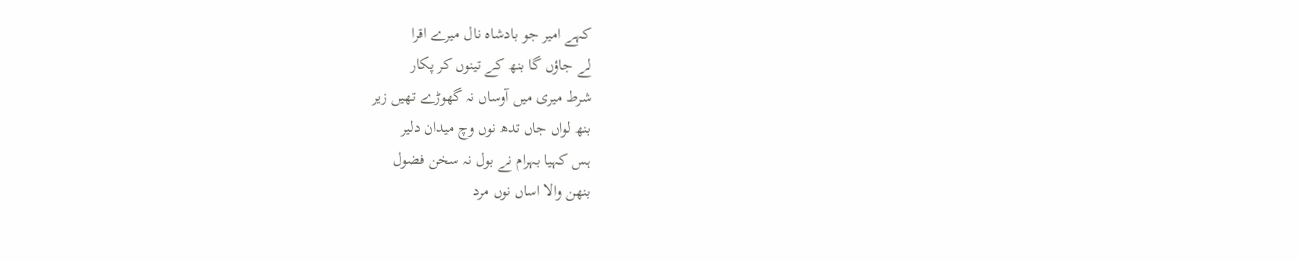کہے امیر جو بادشاہ نال میرے اقرا
لے جاؤں گا بنھ کے تینوں کر پکار
شرط میری میں آوساں نہ گھوڑے تھیں زیر
بنھ لواں جاں تدھ نوں وچ میدان دلیر
ہس کہیا بہرام نے بول نہ سخن فضول
بنھن والا اساں نوں مرد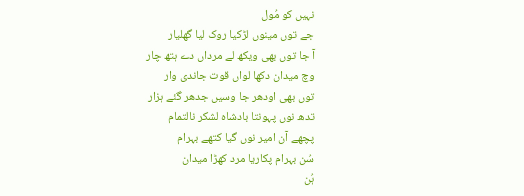نہیں کو مُول
جے توں مینوں لڑکیا روک لیا گھلیار
آ جا توں بھی ویکھ لے مرداں دے ہتھ چار
وچ میدان دکھا لواں قوت جاندی وار
توں بھی اودھر جا وسیں جدھر گئے ہزار
تدھ نوں پہونتا بادشاہ لشکر نالتمام
پچھے آن امیر نوں گیا کتھے بہرام
سُن بہرام پکاریا مرد کھڑا میدان
ہُن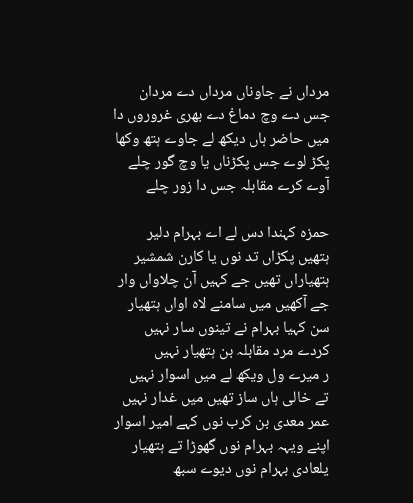مرداں نے جاوناں مرداں دے مردان
جس دے وچ دماغ دے بھری غروروں دا
میں حاضر ہاں دیکھ لے جاوے ہتھ وکھا
پکڑ لوے جس پکڑناں یا وچ گور چلے
آوے کرے مقابلہ جس دا زور چلے

حمزہ کہندا دس لے اے بہرام دلیر
ہتھیں پکڑاں تد نوں یا کارن شمشیر
ہتھیاراں تھیں جے کہیں آن چلاواں وار
جے آکھیں میں سامنے لاہ اواں ہتھیار
سن کہیا بہرام نے تینوں سار نہیں
کردے مرد مقابلہ بن ہتھیار نہیں
ر میرے ول ویکھ لے میں اسوار نہیں
تے خالی ہاں ساز تھیں میں غدار نہیں
عمر معدی بن کرب نوں کہے امیر اسوار
اپنے ویہہ بہرام نوں گھوڑا تے ہتھیار
یلعادی بہرام نوں دیوے سبھ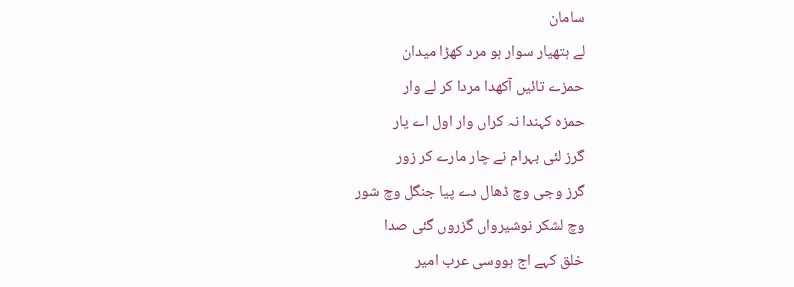سامان
لے ہتھیار سوار ہو مرد کھڑا میدان
حمزے تائیں آکھدا مردا کر لے وار
حمزہ کہندا نہ کراں وار اول اے یار
گرز لئی بہرام نے چار مارے کر زور
گرز وجی وچ ڈھال دے پیا جنگل وچ شور
وچ لشکر نوشیرواں گزروں گئی صدا
خلق کہے اج ہووسی عرب امیر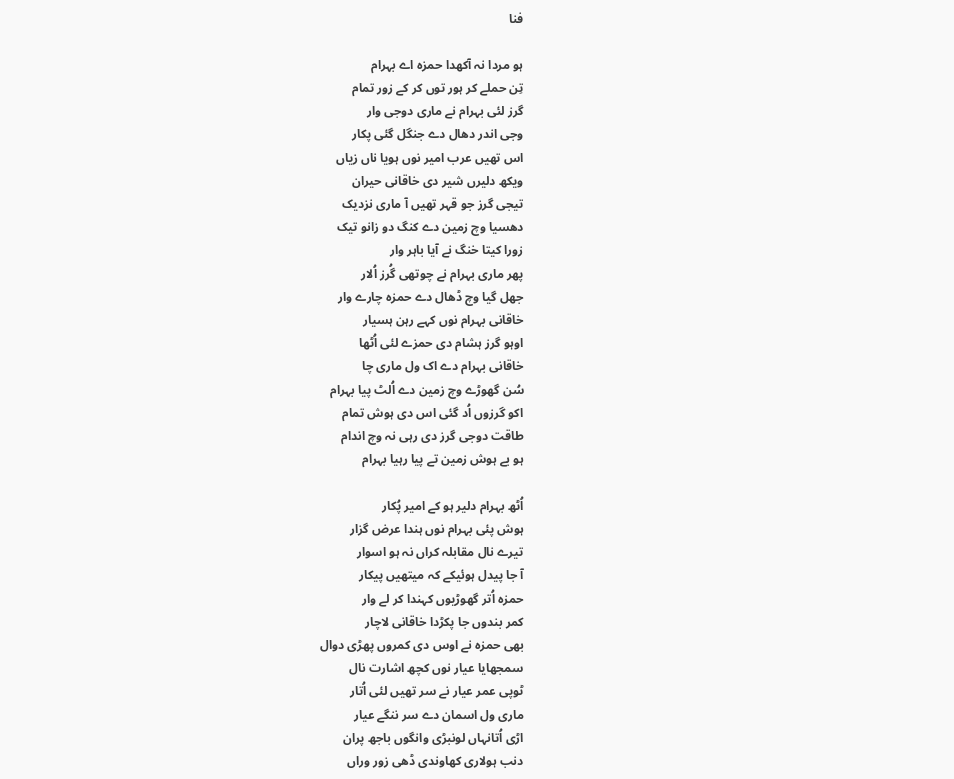فنا

ہو مردا نہ آکھدا حمزہ اے بہرام
تِن حملے کر ہور توں کر کے زور تمام
گرز لئی بہرام نے ماری دوجی وار
وجی اندر دھال دے جنگل گئی پکار
اس تھیں عرب امیر نوں ہویا ناں زیاں
ویکھ دلیرں شیر دی خاقانی حیران
تیجی گرز جو قہر تھیں آ ماری نزدیک
دھسیا وچ زمین دے کنگ دو زانو تیک
زورا کیتا خنگ نے آیا باہر وار
پھر ماری بہرام نے چوتھی گُرز اُلار
جھل گیا وچ ڈھال دے حمزہ چارے وار
خاقانی بہرام نوں کہے رہن ہسیار
اوہو گرز ہشام دی حمزے لئی اُٹھا
خاقانی بہرام دے اک ول ماری چا
سُن گھوڑے وچ زمین دے اُلٹ پیا بہرام
اکو گرزوں اُد گئی اس دی ہوش تمام
طاقت دوجی گرز دی رہی نہ وچ اندام
ہو بے ہوش زمین تے پیا رہیا بہرام

اُٹھ بہرام دلیر ہو کے امیر پُکار
ہوش پئی بہرام نوں ہندا عرض گزار
تیرے نال مقابلہ کراں نہ ہو اسوار
آ جا پیدل ہوئیکے کہ میتھیں پیکار
حمزہ اُتر گھوڑیوں کہندا کر لے وار
کمر بندوں جا پکڑدا خاقانی لاچار
بھی حمزہ نے اوس دی کمروں پھڑی دوال
سمجھایا عیار نوں کچھ اشارت نال
ٹوپی عمر عیار نے سر تھیں لئی اُتار
ماری ول اسمان دے سر ننگے عیار
اڑی اُتانہاں لونبڑی وانگوں باجھ پران
دنب ہولاری کھاوندی ڈھی زور وراں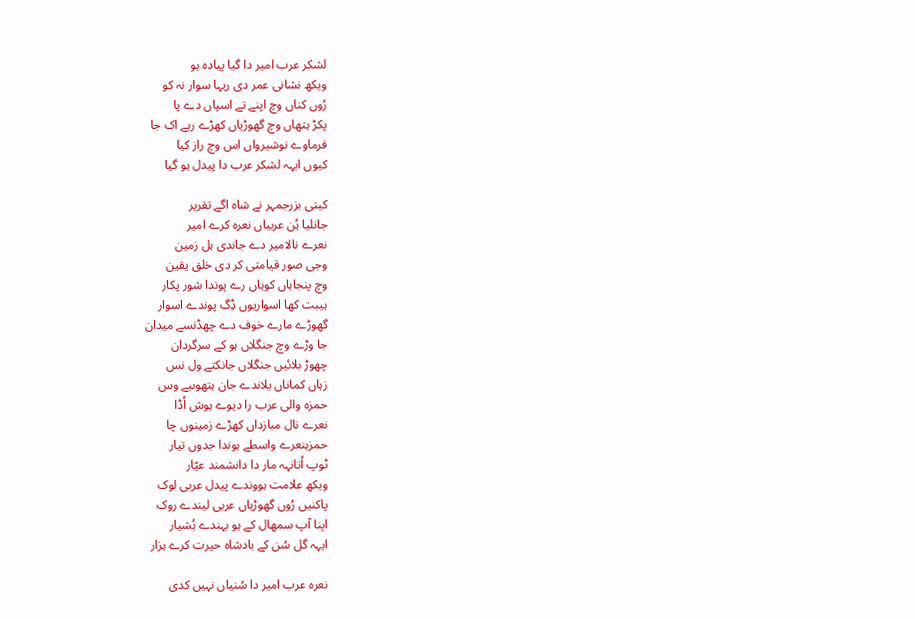لشکر عرب امیر دا گیا پیادہ ہو
ویکھ نشانی عمر دی ریہا سوار نہ کو
رُوں کناں وچ اپنے تے اسپاں دے پا
پکڑ ہتھاں وچ گھوڑیاں کھڑے رہے اک جا
فرماوے نوشیرواں اس وچ راز کیا
کیوں ایہہ لشکر عرب دا پیدل ہو گیا

کیتی بزرجمہر نے شاہ اگے تقریر
جانلیا ہُن عربیاں نعرہ کرے امیر
نعرے نالامیر دے جاندی ہل زمین
وجی صور قیامتی کر دی خلق یقین
وچ پنجاہاں کوہاں رے پوندا شور پکار
ہیبت کھا اسواریوں ڈِگ پوندے اسوار
گھوڑے مارے خوف دے چھڈنسے میدان
جا وڑے وچ جنگلاں ہو کے سرگردان
چھوڑ بلائیں جنگلاں جانکتے ول نس
زہاں کماناں یلاندے جان ہتھوںبے وس
حمزہ والی عرب را دیوے ہوش اُڈا
نعرے نال مبازداں کھڑے زمینوں چا
حمزہنعرے واسطے ہوندا جدوں تیار
ٹوپ اُتانہہ مار دا دانشمند عیّار
ویکھ علامت ہووندے پیدل عربی لوک
پاکنیں رُوں گھوڑیاں عربی لیندے روک
اپنا آپ سمھال کے ہو بہندے ہُشیار
ایہہ گل سُن کے بادشاہ حیرت کرے ہزار

نعرہ عرب امیر دا سُنیاں نہیں کدی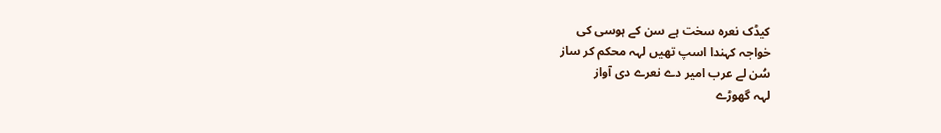کیڈک نعرہ سخت ہے سن کے ہوسی کی
خواجہ کہندا اسپ تھیں لہہ محکم کر ساز
سُن لے عرب امیر دے نعرے دی آواز
لہہ گھوڑے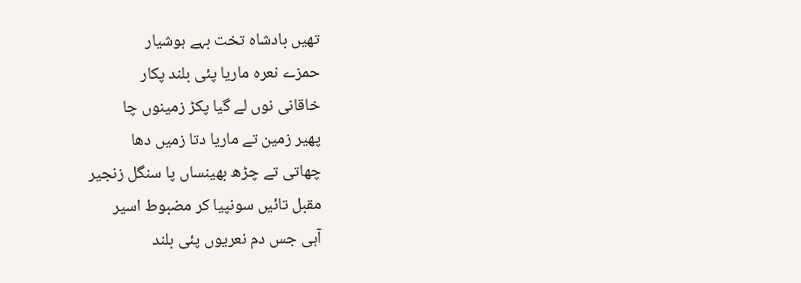تھیں بادشاہ تخت بہے ہوشیار
حمزے نعرہ ماریا پئی بلند پکار
خاقانی نوں لے گیا پکڑ زمینوں چا
پھیر زمین تے ماریا دتا زمیں دھا
چھاتی تے چڑھ بھینساں پا سنگل زنجیر
مقبل تائیں سونپیا کر مضبوط اسیر
آہی جس دم نعریوں پئی بلند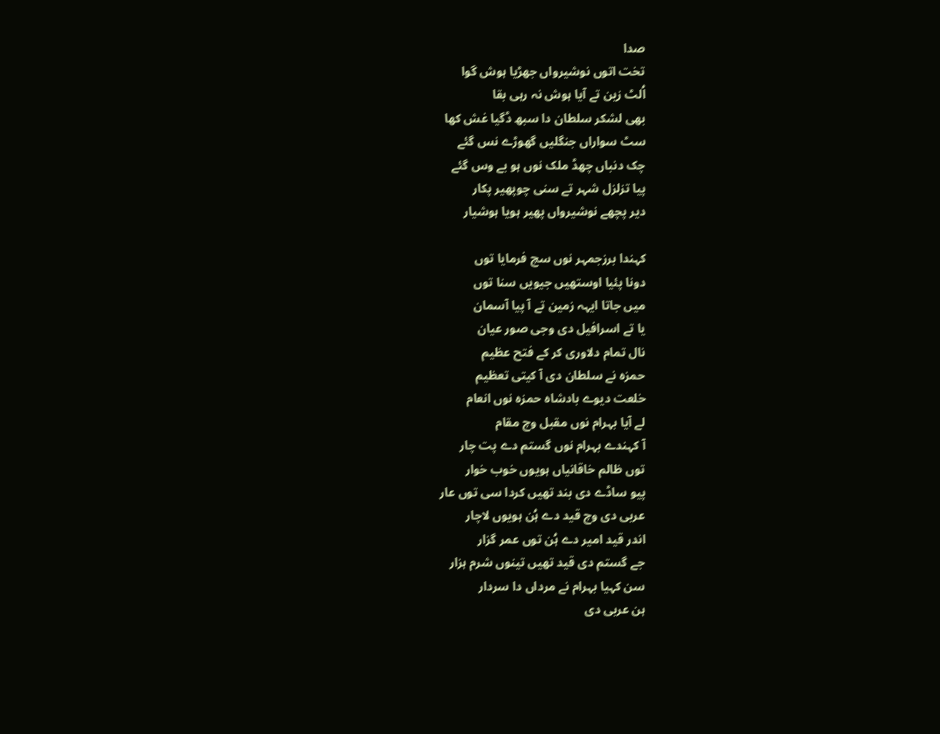صدا
تخت اتوں نوشیرواں جھڑیا ہوش گوا
اُلٹ زین تے آیا ہوش نہ رہی بقا
بھی لشکر سلطان دا سبھ ڈگیا غش کھا
سٹ سواراں جنگلیں گھوڑے نس گئے
چک دنباں چھڈ ملک نوں ہو بے وس گئے
پیا تزلزل شہر تے سنی چوپھیر پکار
دیر پچھے نوشیرواں پھیر ہویا ہوشیار

کہندا برزجمہر نوں سچ فرمایا توں
دونا پئیا اوستھیں جیویں سنا توں
میں جاتا ایہہ زمین تے آ پیا آسمان
یا تے اسرافیل دی وجی صور عیان
نال تمام دلاوری کر کے فتح عظیم
حمزہ نے سلطان دی آ کیتی تعظیم
خلعت دیوے بادشاہ حمزہ نوں انعام
لے آیا بہرام نوں مقبل وچ مقام
آ کہندے بہرام نوں گستم دے پت چار
توں ظالم خاقانیاں ہویوں خوب خوار
پیو ساڈے دی بند تھیں کردا سی توں عار
عربی دی وچ قید دے ہُن ہویوں لاچار
اندر قید امیر دے ہُن توں عمر گزار
جے گستم دی قید تھیں تینوں شرم ہزار
سن کہیا بہرام نے مرداں دا سردار
ہن عربی دی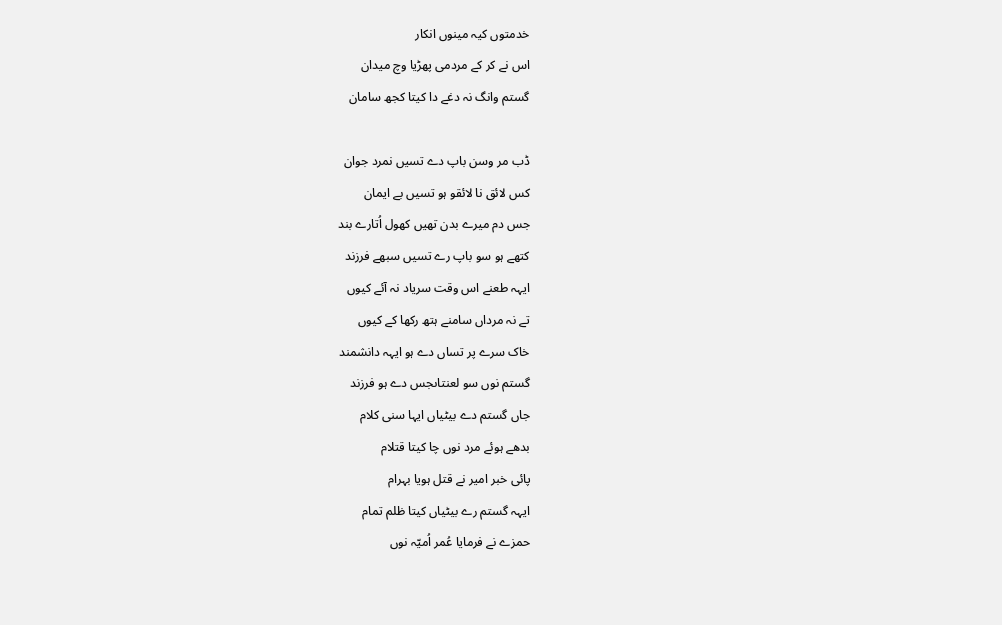خدمتوں کیہ مینوں انکار
اس نے کر کے مردمی پھڑیا وچ میدان
گستم وانگ نہ دغے دا کیتا کجھ سامان

ڈب مر وسن باپ دے تسیں نمرد جوان
کس لائق نا لائقو ہو تسیں بے ایمان
جس دم میرے بدن تھیں کھول اُتارے بند
کتھے ہو سو باپ رے تسیں سبھے فرزند
ایہہ طعنے اس وقت سریاد نہ آئے کیوں
تے نہ مرداں سامنے ہتھ رکھا کے کیوں
خاک سرے پر تساں دے ہو ایہہ دانشمند
گستم نوں سو لعنتاںجس دے ہو فرزند
جاں گستم دے بیٹیاں ایہا سنی کلام
بدھے ہوئے مرد نوں چا کیتا قتلام
پائی خبر امیر نے قتل ہویا بہرام
ایہہ گستم رے بیٹیاں کیتا ظلم تمام
حمزے نے فرمایا عُمر اُمیّہ نوں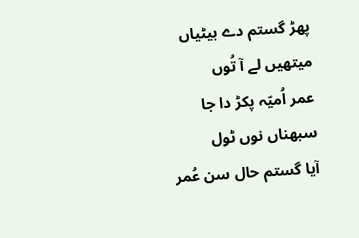پھڑ گستم دے بیٹیاں میتھیں لے آ تُوں
عمر اُمیّہ پکڑ دا جا سبھناں نوں ٹول
آیا گستم حال سن عُمر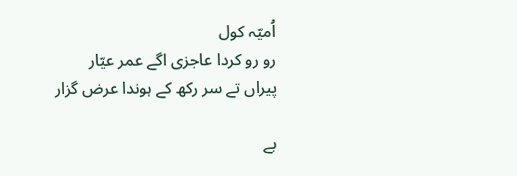اُمیّہ کول
رو رو کردا عاجزی اگے عمر عیّار
پیراں تے سر رکھ کے ہوندا عرض گزار

بے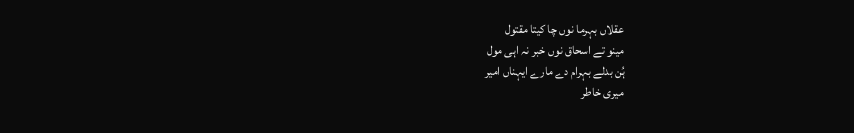عقلاں بہرما نوں چا کیتا مقتول
مینو تے اسحاق نوں خبر نہ اہی مول
ہُن بدلے بہرام دے مارے ایہناں امیر
میری خاطر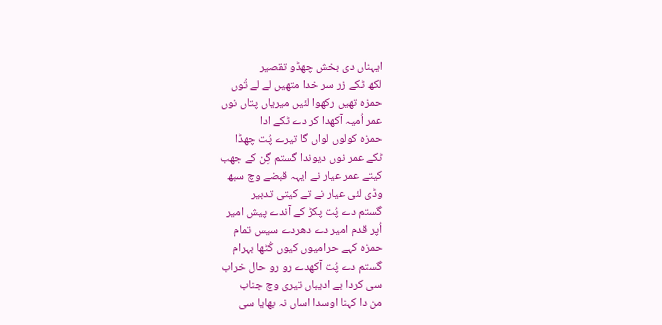ایہناں دی بخش چھڈو تقصیر
لکھ ٹکے زر سر خدا متھیں لے لے تُوں
حمزہ تھیں رکھوا لئیں میریاں پتاں نوں
عمر اُمیہ آکھدا کر دے ٹکے ادا
حمزہ کولوں لواں گا تیرے پُت چھڈا
ٹکے عمر نوں دیوندا گستم گِن کے جھب
کیتے عمر عیار نے ایہہ قبضے وچ سبھ
وڈی لئی عیار نے تے کیتی تدبیر
گستم دے پُت پکڑ کے آندے پیش امیر
اُپر قدم امیر دے دھردے سیس تمام
حمزہ کہے حرامیوں کیوں کُٹھا بہرام
گستم دے پُت آکھدے رو رو حال خراب
سی کردا بے ادیباں تیری وچ جناب
من دا کہنا اوسدا اساں نہ بھایا سی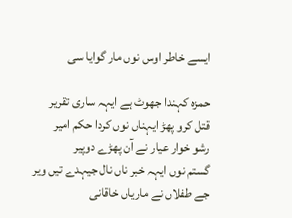ایسے خاطر اوس نوں مار گوایا سی

حمزہ کہندا جھوٹ ہے ایہہ ساری تقریر
قتل کرو پھڑ ایہناں نوں کردا حکم امیر
رشو خوار عیار نے آن پھڑے دوپیر
گستم نوں ایہہ خبر ناں نال جیہدے تیں ویر
جے طفلاں نے ماریاں خاقانی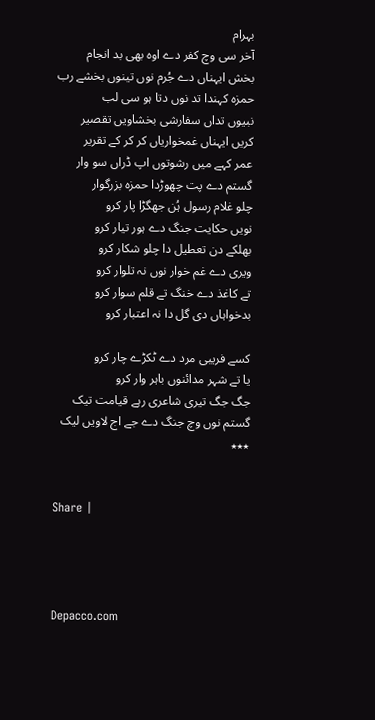بہرام
آخر سی وچ کفر دے اوہ بھی بد انجام
بخش ایہناں دے جُرم نوں تینوں بخشے رب
حمزہ کہندا تد نوں دتا ہو سی لب
نبیوں تداں سفارشی بخشاویں تقصیر
کریں ایہناں غمخواریاں کر کر کے تقریر
عمر کہے میں رشوتوں اپ ڈراں سو وار
گستم دے پت چھوڑدا حمزہ بزرگوار
چلو غلام رسول ہُن جھگڑا پار کرو
نویں حکایت جنگ دے ہور تیار کرو
بھلکے دن تعطیل دا چلو شکار کرو
ویری دے غم خوار نوں نہ تلوار کرو
تے کاغذ دے خنگ تے قلم سوار کرو
بدخواہاں دی گل دا نہ اعتبار کرو

کسے فریبی مرد دے ٹکڑے چار کرو
یا تے شہر مدائنوں باہر وار کرو
جگ جگ تیری شاعری رہے قیامت تیک
گستم نوں وچ جنگ دے جے اج لاویں لیک
٭٭٭


Share |




Depacco.com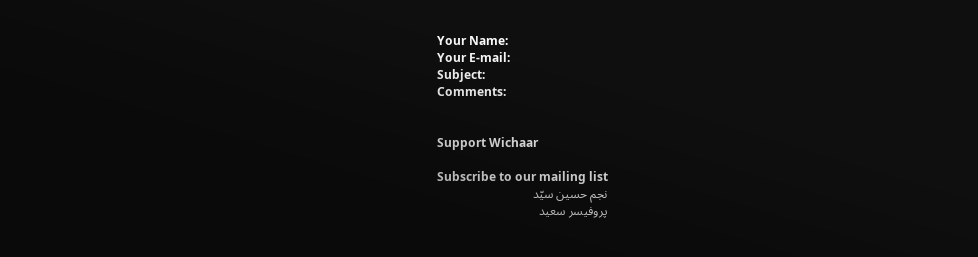Your Name:
Your E-mail:
Subject:
Comments:


Support Wichaar

Subscribe to our mailing list
نجم حسین سیّد
پروفیسر سعید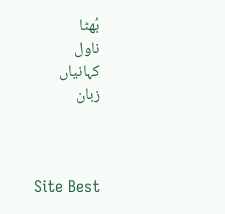بُھٹا
ناول
کہانیاں
زبان



Site Best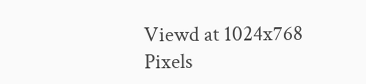Viewd at 1024x768 Pixels